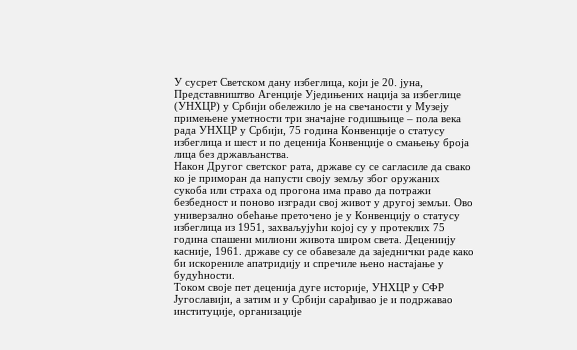У сусрет Светском дану избеглица, који је 20. јуна, Представништво Агенције Уједињених нација за избеглице (УНХЦР) у Србији обележило је на свечаности у Музеју примењене уметности три значајне годишњице – пола века рада УНХЦР у Србији, 75 година Конвенције о статусу избеглица и шест и по деценија Конвенције о смањењу броја лица без држављанства.
Након Другог светског рата, државе су се сагласиле да свако ко је приморан да напусти своју земљу због оружаних сукоба или страха од прогона има право да потражи безбедност и поново изгради свој живот у другој земљи. Ово универзално обећање преточено је у Конвенцију о статусу избеглица из 1951, захваљујући којој су у протеклих 75 година спашени милиони живота широм света. Децениију касније, 1961. државе су се обавезале да заједнички раде како би искорениле апатридију и спречиле њено настајање у будућности.
Током своје пет деценија дуге историје, УНХЦР у СФР Југославији, а затим и у Србији сарађивао је и подржавао институције, организације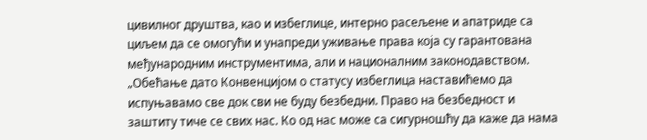цивилног друштва, као и избеглице, интерно расељене и апатриде са циљем да се омогући и унапреди уживање права која су гарантована међународним инструментима, али и националним законодавством.
„Обећање дато Конвенцијом о статусу избеглица наставићемо да испуњавамо све док сви не буду безбедни. Право на безбедност и заштиту тиче се свих нас. Ко од нас може са сигурношћу да каже да нама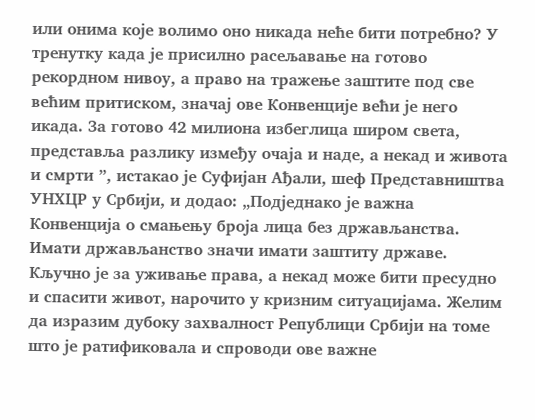или онима које волимо оно никада неће бити потребно? У тренутку када је присилно расељавање на готово рекордном нивоу, а право на тражење заштите под све већим притиском, значај ове Конвенције већи је него икада. За готово 42 милиона избеглица широм света, представља разлику између очаја и наде, а некад и живота и смрти ”, истакао је Суфијан Ађали, шеф Представништва УНХЦР у Србији, и додао: „Подједнако је важна Конвенција о смањењу броја лица без држављанства. Имати држављанство значи имати заштиту државе. Кључно је за уживање права, а некад може бити пресудно и спасити живот, нарочито у кризним ситуацијама. Желим да изразим дубоку захвалност Републици Србији на томе што је ратификовала и спроводи ове важне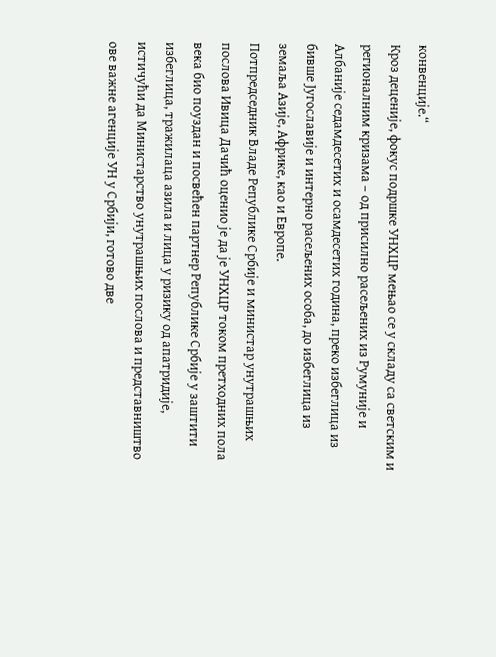конвенције.“
Кроз деценије, фокус подршке УНХЦР мењао се у складу са светским и регионалним кризама – од присилно расељених из Румуније и Албаније седамдесетих и осамдесетих година, преко избеглица из бивше Југославије и интерно расељених особа, до избеглица из земаља Азије, Африке, као и Европе.
Потпредседник Владе Републике Србије и министар унутрашњих послова Ивица Дачић оценио је да је УНХЦР током претходних пола века био поуздан и посвећен партнер Републике Србије у заштити избеглица, тражилаца азила и лица у ризику од апатридије, истичући да Министарство унутрашњих послова и представништво ове важне агенције УН у Србији, готово две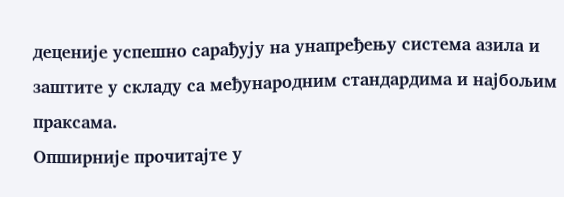деценије успешно сарађују на унапређењу система азила и заштите у складу са међународним стандардима и најбољим праксама.
Опширније прочитајте у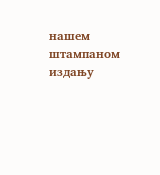нашем штампаном издању